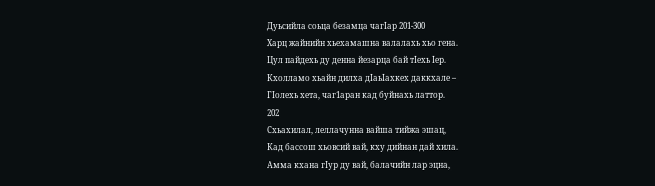Дуьсийла соьца безамца чагIар 201-300
Харц жайнийн хьехамашна валалахь хьо гена.
Цул пайдехь ду денна йезарца бай тIехь Iер.
Кхолламо хьайн дилха дIаьIахкех даккхале –
ГIолехь хета, чаг1аран кад буйнахь латтор.
202
Схьахилал, леллачунна вайша тийжа эшац,
Кад бассош хьовсий вай, кху дийнан дай хила.
Амма кхана гIур ду вай, балачийн лар эцна,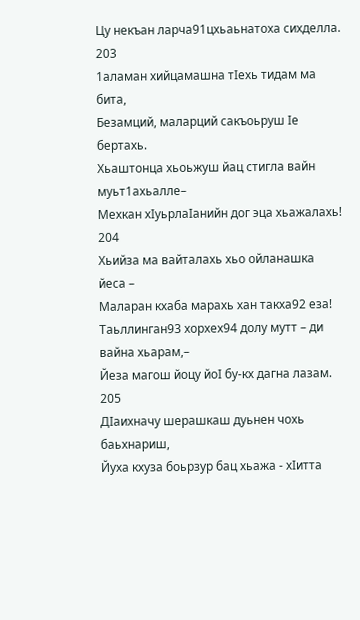Цу некъан ларча91цхьаьнатоха сихделла.
203
1аламан хийцамашна тIехь тидам ма бита,
Безамций, маларций сакъоьруш Iе бертахь.
Хьаштонца хьоьжуш йац стигла вайн муьт1ахьалле–
Мехкан хIуьрлаIанийн дог эца хьажалахь!
204
Хьийза ма вайталахь хьо ойланашка йеса –
Маларан кхаба марахь хан такха92 еза!
Таьллинган93 хорхех94 долу мутт – ди вайна хьарам,–
Йеза магош йоцу йоI бу-кх дагна лазам.
205
ДIаихначу шерашкаш дуьнен чохь баьхнариш,
Йуха кхуза боьрзур бац хьажа - хIитта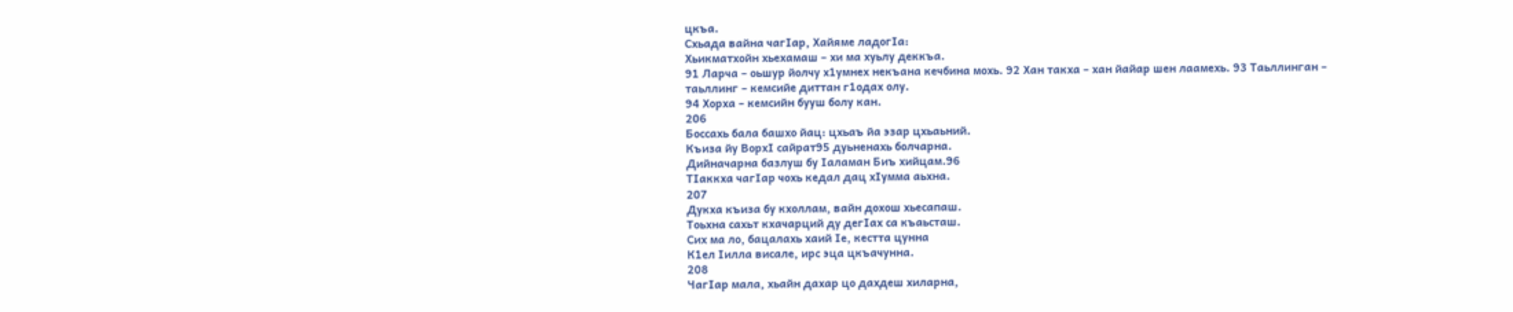цкъа.
Схьада вайна чагIар, Хайяме ладогIа:
Хьикматхойн хьехамаш – хи ма хуьлу деккъа.
91 Ларча – оьшур йолчу х1умнех некъана кечбина мохь. 92 Хан такха – хан йайар шен лаамехь. 93 Таьллинган – таьллинг – кемсийе диттан г1одах олу.
94 Хорха – кемсийн бууш болу кан.
206
Боссахь бала башхо йац: цхьаъ йа эзар цхьаьний.
Къиза йу ВорхI сайрат95 дуьненахь болчарна.
Дийначарна базлуш бу Iаламан Биъ хийцам.96
ТIаккха чагIар чохь кедал дац хIумма аьхна.
207
Дукха къиза бу кхоллам, вайн дохош хьесапаш.
Тоьхна сахьт кхачарций ду дегIах са къаьсташ.
Сих ма ло, бацалахь хаий Iе, кестта цунна
К1ел Iилла висале, ирс эца цкъачунна.
208
ЧагIар мала, хьайн дахар цо дахдеш хиларна,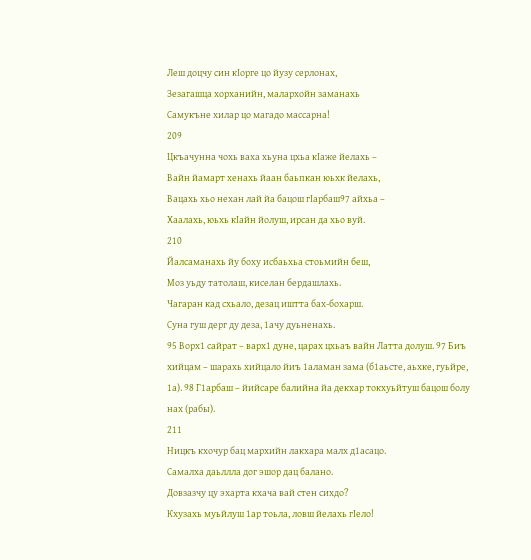Леш доцчу син кIорге цо йузу серлонах,
Зезагашца хорханийн, малархойн заманахь
Самукъне хилар цо магадо массарна!
209
Цкъачунна чохь ваха хьуна цхьа кIаже йелахь –
Вайн йамарт хенахь йаан баьпкан юьхк йелахь,
Вацахь хьо нехан лай йа бацош гIарбаш97 айхьа –
Хаалахь, юьхь кIайн йолуш, ирсан да хьо вуй.
210
Йалсаманахь йу боху исбаьхьа стоьмийн беш,
Моз уьду татолаш, киселан бердашлахь.
Чагаран кад схьало, дезац иштта бах-бохарш.
Суна гуш дерг ду деза, 1ачу дуьненахь.
95 Ворх1 сайрат – варх1 дуне, царах цхьаъ вайн Латта долуш. 97 Биъ хийцам – шарахь хийцало йиъ 1аламан зама (б1аьсте, аьхке, гуьйре, 1а). 98 Г1арбаш – йийсаре балийна йа декхар токхуьйтуш бацош болу нах (рабы).
211
Ницкъ кхочур бац мархийн лакхара малх д1асацо.
Самалха даьллла дог эшор дац балано.
Довзазчу цу эхарта кхача вай стен сихдо?
Кхузахь муьйлуш 1ар тоьла, ловш йелахь гIело!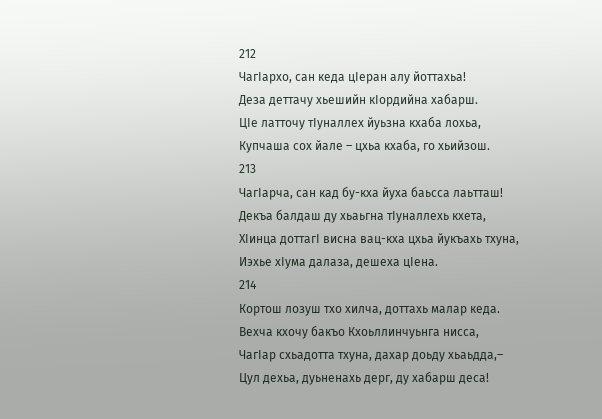212
ЧагIархо, сан кеда цIеран алу йоттахьа!
Деза деттачу хьешийн кIордийна хабарш.
ЦIе латточу тIуналлех йуьзна кхаба лохьа,
Купчаша сох йале – цхьа кхаба, го хьийзош.
213
ЧагIарча, сан кад бу-кха йуха баьсса лаьтташ!
Декъа балдаш ду хьаьгна тIуналлехь кхета,
ХIинца доттагI висна вац-кха цхьа йукъахь тхуна,
Иэхье хIума далаза, дешеха цIена.
214
Кортош лозуш тхо хилча, доттахь малар кеда.
Вехча кхочу бакъо Кхоьллинчуьнга нисса,
ЧагIар схьадотта тхуна, дахар доьду хьаьдда,–
Цул дехьа, дуьненахь дерг, ду хабарш деса!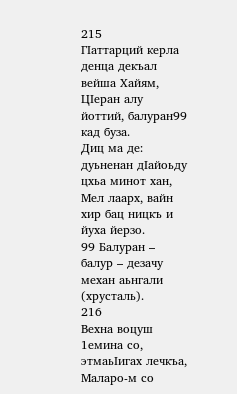215
ГIаттарций керла денца декъал вейша Хайям,
ЦIеран алу йоттий, балуран99 кад буза.
Диц ма де: дуьненан дIайоьду цхьа минот хан,
Мел лаарх, вайн хир бац ницкъ и йуха йерзо.
99 Балуран – балур – дезачу механ аьнгали (хрусталь).
216
Вехна воцуш 1емина со, этмаьIигах лечкъа,
Маларо-м со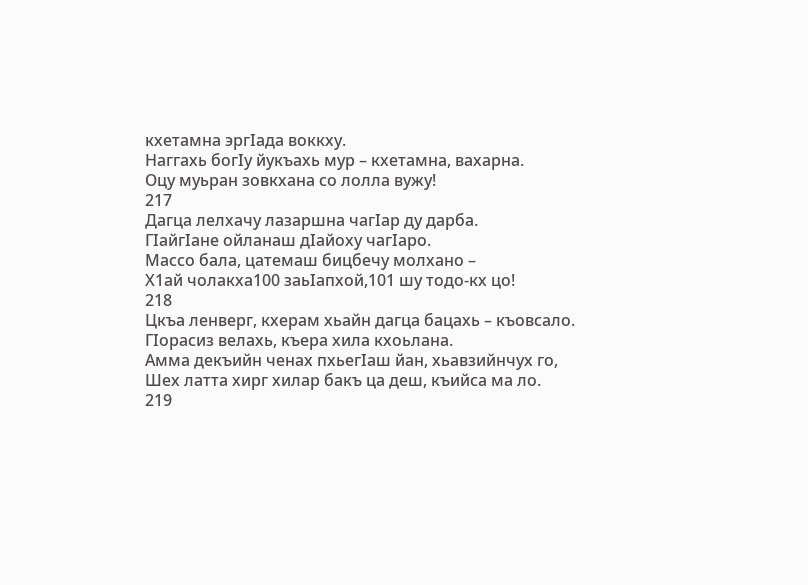кхетамна эргIада воккху.
Наггахь богIу йукъахь мур – кхетамна, вахарна.
Оцу муьран зовкхана со лолла вужу!
217
Дагца лелхачу лазаршна чагIар ду дарба.
ГIайгIане ойланаш дIайоху чагIаро.
Массо бала, цатемаш бицбечу молхано –
Х1ай чолакха100 заьIапхой,101 шу тодо-кх цо!
218
Цкъа ленверг, кхерам хьайн дагца бацахь – къовсало.
ГIорасиз велахь, къера хила кхоьлана.
Амма декъийн ченах пхьегIаш йан, хьавзийнчух го,
Шех латта хирг хилар бакъ ца деш, къийса ма ло.
219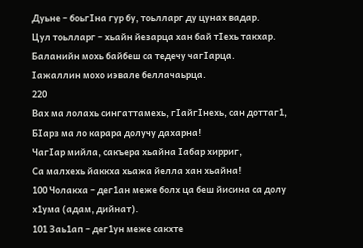Дуьне – боьгIна гур бу, тоьлларг ду цунах вадар.
Цул тоьлларг – хьайн йезарца хан бай тIехь такхар.
Баланийн мохь байбеш са тедечу чагIарца.
Iажаллин мохо иэвале беллачаьрца.
220
Вах ма лолахь сингаттамехь, гIайгIнехь, сан доттаг1,
БIарз ма ло карара долучу дахарна!
ЧагIар мийла, сакъера хьайна Iабар хирриг,
Са малхехь йаккха хьажа йелла хан хьайна!
100 Чолакха – дег1ан меже болх ца беш йисина са долу х1ума (адам, дийнат).
101 Заь1ап – дег1ун меже сакхте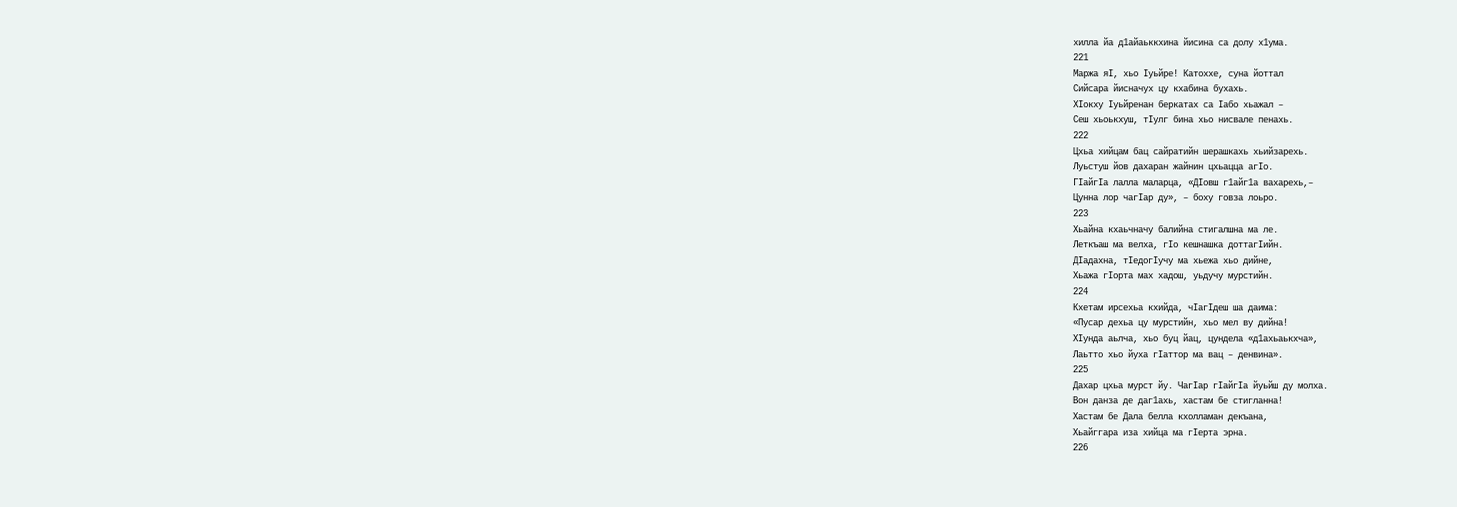хилла йа д1айаьккхина йисина са долу х1ума.
221
Маржа яI, хьо Iуьйре! Катоххе, суна йоттал
Сийсара йисначух цу кхабина бухахь.
ХIокху Iуьйренан беркатах са Iабо хьажал –
Сеш хьоькхуш, тIулг бина хьо нисвале пенахь.
222
Цхьа хийцам бац сайратийн шерашкахь хьийзарехь.
Луьстуш йов дахаран жайнин цхьацца агIо.
ГIайгIа лалла маларца, «ДIовш г1айг1а вахарехь,–
Цунна лор чагIар ду», – боху говза лоьро.
223
Хьайна кхаьчначу балийна стигалшна ма ле.
Леткъаш ма велха, гIо кешнашка доттагIийн.
ДIадахна, тIедогIучу ма хьежа хьо дийне,
Хьажа гIорта мах хадош, уьдучу мурстийн.
224
Кхетам ирсехьа кхийда, чIагIдеш ша даима:
«Пусар дехьа цу мурстийн, хьо мел ву дийна!
ХIунда аьлча, хьо буц йац, цундела «д1ахьаькхча»,
Лаьтто хьо йуха гIаттор ма вац – денвина».
225
Дахар цхьа мурст йу. ЧагIар гIайгIа йуьйш ду молха.
Вон данза де даг1ахь, хастам бе стигланна!
Хастам бе Дала белла кхолламан декъана,
Хьайггара иза хийца ма гIерта эрна.
226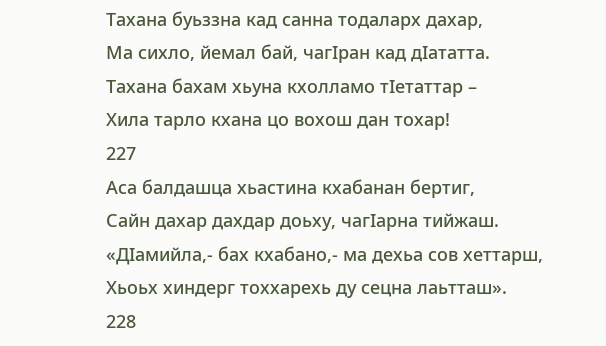Тахана буьззна кад санна тодаларх дахар,
Ма сихло, йемал бай, чагIран кад дIататта.
Тахана бахам хьуна кхолламо тIетаттар –
Хила тарло кхана цо вохош дан тохар!
227
Аса балдашца хьастина кхабанан бертиг,
Сайн дахар дахдар доьху, чагIарна тийжаш.
«ДIамийла,- бах кхабано,- ма дехьа сов хеттарш,
Хьоьх хиндерг тоххарехь ду сецна лаьтташ».
228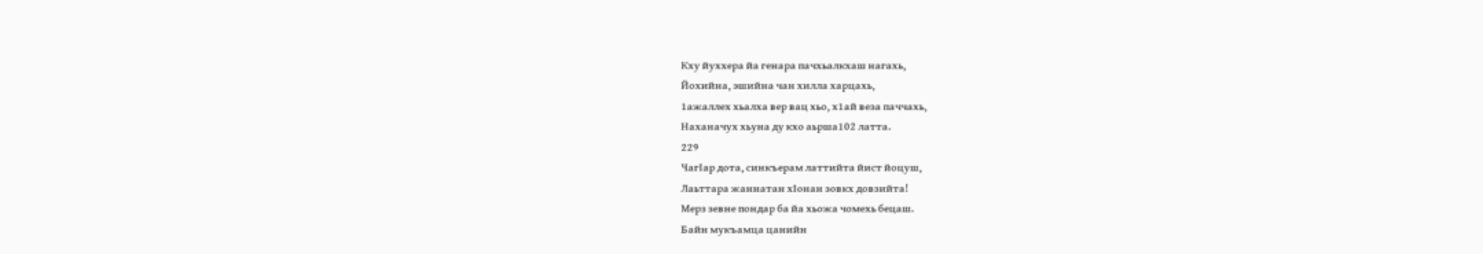Кху йуххера йа генара пачхьалкхаш нагахь,
Йохийна, эшийна чан хилла харцахь,
1ажаллех хьалха вер вац хьо, х1ай веза паччахь,
Наханачух хьуна ду кхо аьрша102 латта.
229
ЧагIар дота, синкъерам латтийта йист йоцуш,
Лаьттара жаннатан хIонан зовкх довзийта!
Мерз зевне пондар ба йа хьожа чомехь бецаш.
Байн мукъамца цанийн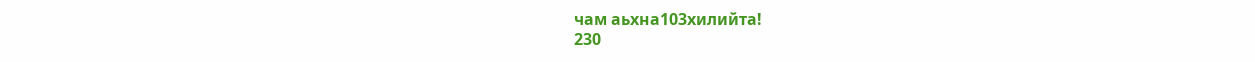чам аьхна103хилийта!
230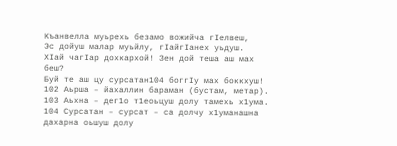Къанвелла муьрехь безамо вожийча гIелвеш,
Эс дойуш малар муьйлу, гIайгIанех уьдуш.
ХIай чагIар дохкархой! Зен дой теша аш мах беш?
Буй те аш цу сурсатан104 боггIу мах боккхуш!
102 Аьрша – йахаллин бараман (бустам, метар). 103 Аьхна – дег1о т1еоьцуш долу тамехь х1ума. 104 Сурсатан – сурсат – са долчу х1уманашна дахарна оьшуш долу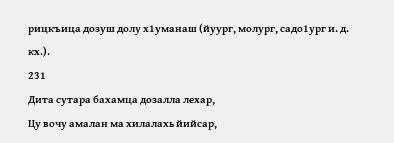рицкъица дозуш долу х1уманаш (йуург, молург, садо1ург и. д. кх.).
231
Дита сутара бахамца дозалла лехар,
Цу вочу амалан ма хилалахь йийсар,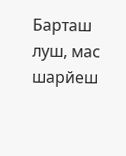Барташ луш, мас шарйеш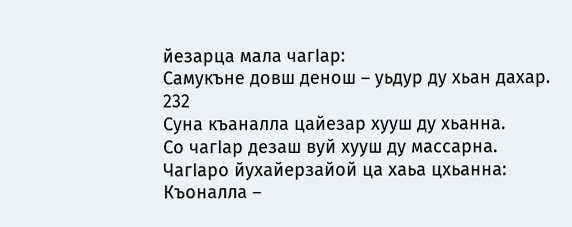йезарца мала чагIар:
Самукъне довш денош – уьдур ду хьан дахар.
232
Суна къаналла цайезар хууш ду хьанна.
Со чагIар дезаш вуй хууш ду массарна.
ЧагIаро йухайерзайой ца хаьа цхьанна:
Къоналла –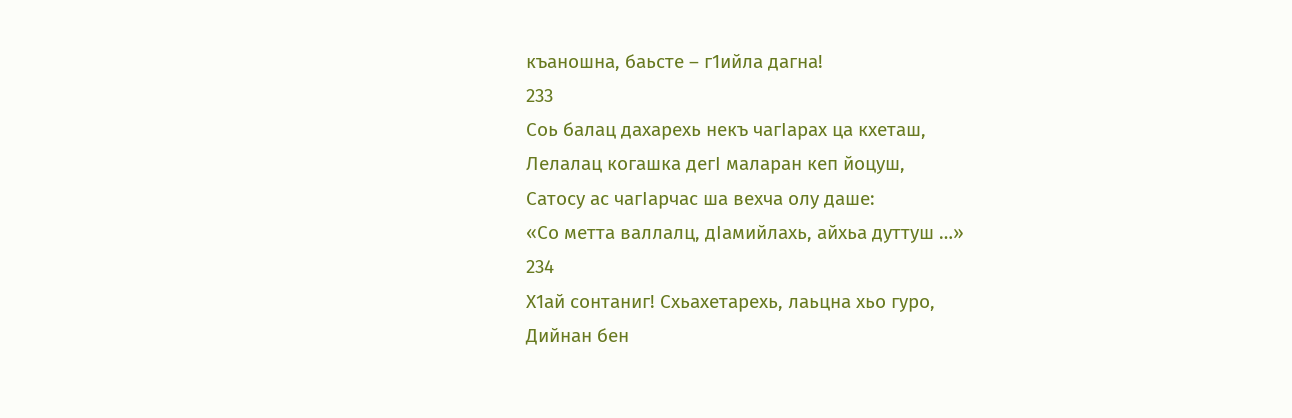къаношна, баьсте – г1ийла дагна!
233
Соь балац дахарехь некъ чагIарах ца кхеташ,
Лелалац когашка дегI маларан кеп йоцуш,
Сатосу ас чагIарчас ша вехча олу даше:
«Со метта валлалц, дIамийлахь, айхьа дуттуш …»
234
Х1ай сонтаниг! Схьахетарехь, лаьцна хьо гуро,
Дийнан бен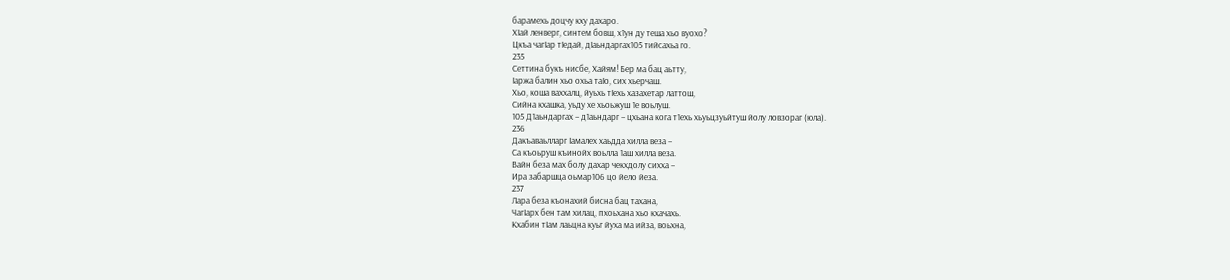барамехь доцчу кху дахаро.
ХIай ленверг, синтем бовш, х1ун ду теша хьо вуохо?
Цкъа чагIар тIедай, дIаьндаргах105 тийсахьа го.
235
Сеттина букъ нисбе, Хайям! Бер ма бац аьтту,
Iаржа балин хьо охьа таIо, сих хьерчаш.
Хьо, коша ваххалц, йуьхь тIехь хазахетар латтош,
Сийна кхашка, уьду хе хьоьжуш 1е воьлуш.
105 Д1аьндаргах – д1аьндарг – цхьана кога т1ехь хьуьцзуьйтуш йолу ловзораг (юла).
236
Дакъаваьлларг Iамалех хаьдда хилла веза –
Са къоьруш къинойх воьлла 1аш хилла веза.
Вайн беза мах болу дахар чекхдолу сихха –
Ира забаршца оьмар106 цо йело йеза.
237
Лара беза къонахий бисна бац тахана,
ЧагIарх бен там хилац, пхоьхана хьо кхачахь.
Кхабин тIам лаьцна куьг йуха ма ийза, воьхна,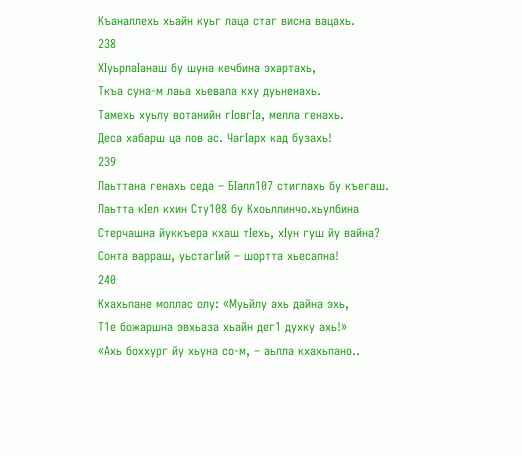Къаналлехь хьайн куьг лаца стаг висна вацахь.
238
ХIуьрлаIанаш бу шуна кечбина эхартахь,
Ткъа суна-м лаьа хьевала кху дуьненахь.
Тамехь хуьлу вотанийн гIовгIа, мелла генахь.
Деса хабарш ца лов ас. ЧагIарх кад бузахь!
239
Лаьттана генахь седа – БIалл107 стиглахь бу къегаш.
Лаьтта кIел кхин Сту108 бу Кхоьллинчо.хьулбина
Стерчашна йуккъера кхаш тIехь, хIун гуш йу вайна?
Сонта варраш, уьстагIий – шортта хьесапна!
240
Кхахьпане моллас олу: «Муьйлу ахь дайна эхь,
Т1е божаршна эвхьаза хьайн дег1 духку ахь!»
«Ахь боххург йу хьуна со-м, – аьлла кхахьпано..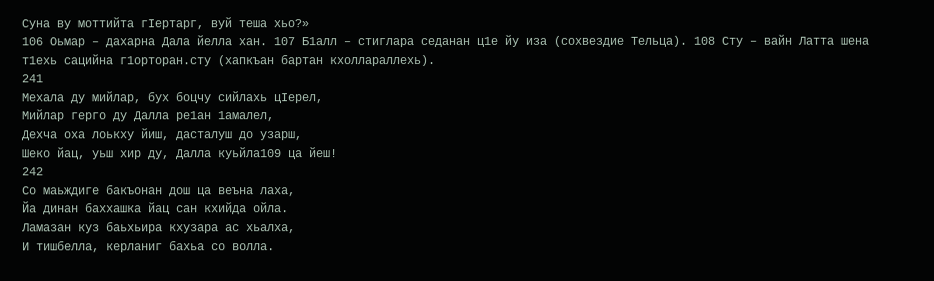Суна ву моттийта гIертарг, вуй теша хьо?»
106 Оьмар – дахарна Дала йелла хан. 107 Б1алл – стиглара седанан ц1е йу иза (сохвездие Тельца). 108 Сту – вайн Латта шена т1ехь сацийна г1орторан.сту (хапкъан бартан кхоллараллехь).
241
Мехала ду мийлар, бух боцчу сийлахь цIерел,
Мийлар герго ду Далла ре1ан 1амалел,
Дехча оха лоькху йиш, дасталуш до узарш,
Шеко йац, уьш хир ду, Далла куьйла109 ца йеш!
242
Со маьждиге бакъонан дош ца веъна лаха,
Йа динан баххашка йац сан кхийда ойла.
Ламазан куз баьхьира кхузара ас хьалха,
И тишбелла, керланиг бахьа со волла.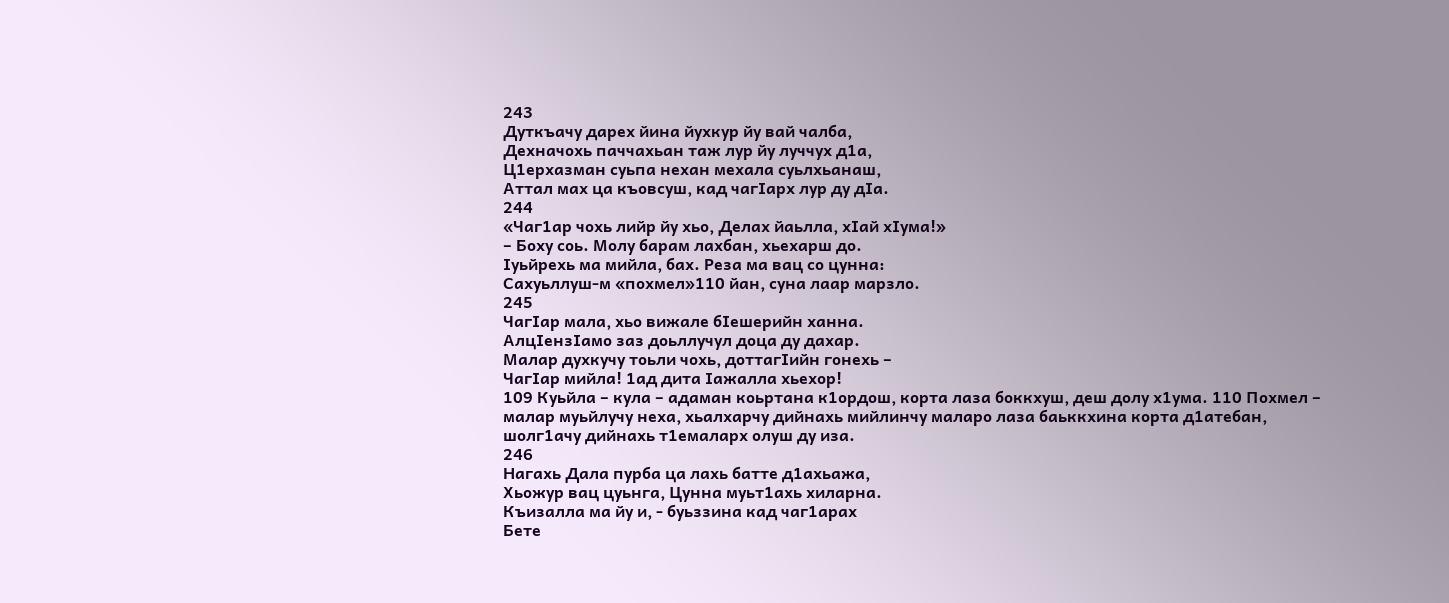243
Дуткъачу дарех йина йухкур йу вай чалба,
Дехначохь паччахьан таж лур йу луччух д1а,
Ц1ерхазман суьпа нехан мехала суьлхьанаш,
Аттал мах ца къовсуш, кад чагIарх лур ду дIа.
244
«Чаг1ар чохь лийр йу хьо, Делах йаьлла, хIай хIума!»
– Боху соь. Молу барам лахбан, хьехарш до.
Iуьйрехь ма мийла, бах. Реза ма вац со цунна:
Сахуьллуш-м «похмел»110 йан, суна лаар марзло.
245
ЧагIар мала, хьо вижале бIешерийн ханна.
АлцIензIамо заз доьллучул доца ду дахар.
Малар духкучу тоьли чохь, доттагIийн гонехь –
ЧагIар мийла! 1ад дита Iажалла хьехор!
109 Куьйла – кула – адаман коьртана к1ордош, корта лаза боккхуш, деш долу х1ума. 110 Похмел – малар муьйлучу неха, хьалхарчу дийнахь мийлинчу маларо лаза баьккхина корта д1атебан, шолг1ачу дийнахь т1емаларх олуш ду иза.
246
Нагахь Дала пурба ца лахь батте д1ахьажа,
Хьожур вац цуьнга, Цунна муьт1ахь хиларна.
Къизалла ма йу и, - буьззина кад чаг1арах
Бете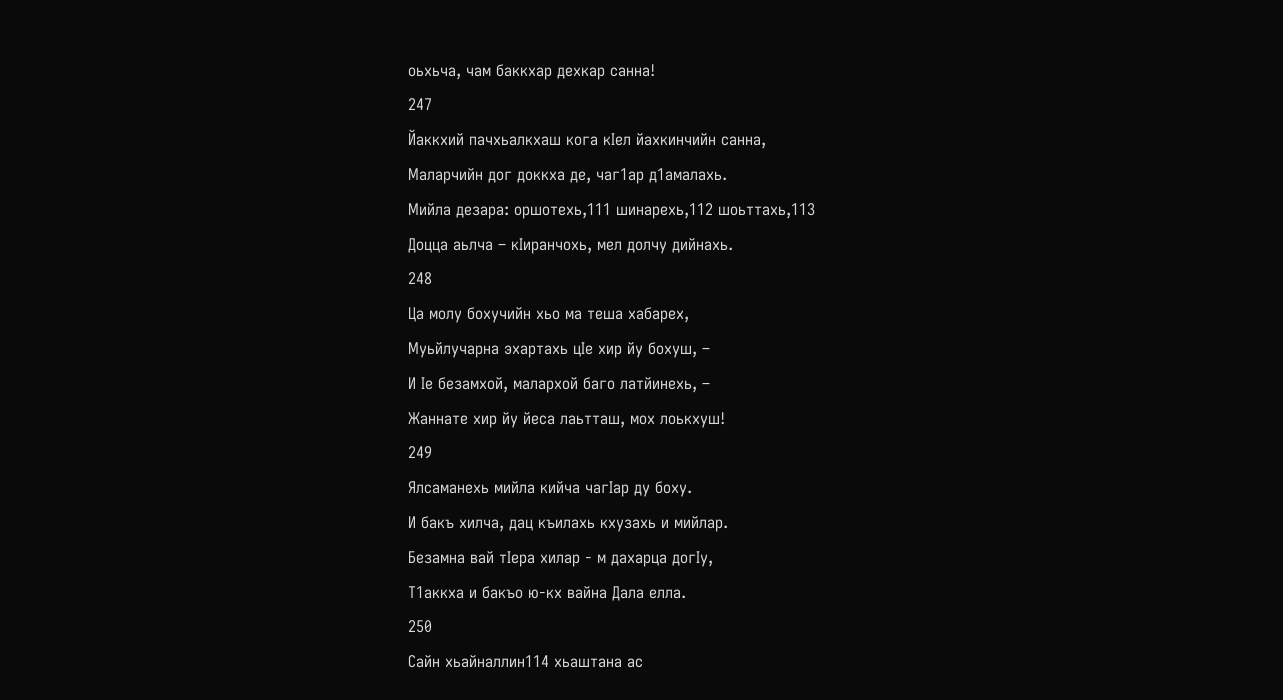оьхьча, чам баккхар дехкар санна!
247
Йаккхий пачхьалкхаш кога кIел йахкинчийн санна,
Маларчийн дог доккха де, чаг1ар д1амалахь.
Мийла дезара: оршотехь,111 шинарехь,112 шоьттахь,113
Доцца аьлча – кIиранчохь, мел долчу дийнахь.
248
Ца молу бохучийн хьо ма теша хабарех,
Муьйлучарна эхартахь цIе хир йу бохуш, –
И Iе безамхой, малархой баго латйинехь, –
Жаннате хир йу йеса лаьтташ, мох лоькхуш!
249
Ялсаманехь мийла кийча чагIар ду боху.
И бакъ хилча, дац къилахь кхузахь и мийлар.
Безамна вай тIера хилар - м дахарца догIу,
Т1аккха и бакъо ю-кх вайна Дала елла.
250
Сайн хьайналлин114 хьаштана ас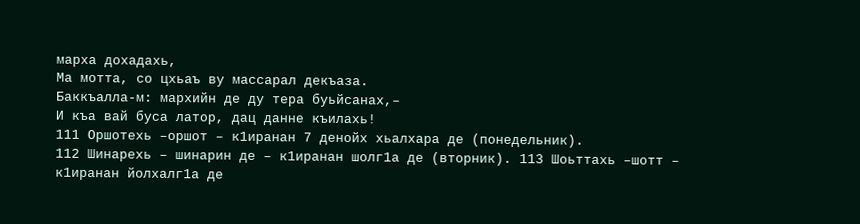марха дохадахь,
Ма мотта, со цхьаъ ву массарал декъаза.
Баккъалла-м: мархийн де ду тера буьйсанах,–
И къа вай буса латор, дац данне къилахь!
111 Оршотехь –оршот – к1иранан 7 денойх хьалхара де (понедельник).
112 Шинарехь – шинарин де – к1иранан шолг1а де (вторник). 113 Шоьттахь –шотт – к1иранан йолхалг1а де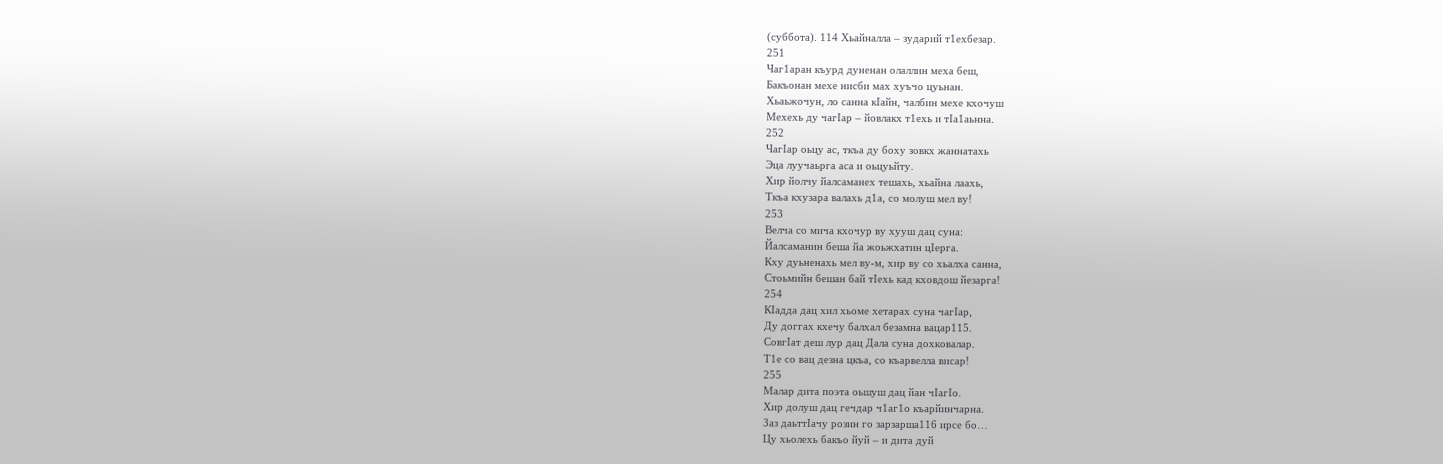(суббота). 114 Хьайналла – зударий т1ехбезар.
251
Чаг1аран къурд дуненан олаллин меха беш,
Бакъонан мехе нисби мах хуъчо цуьнан.
Хьаьжочун, ло санна кIайн, чалбин мехе кхочуш
Мехехь ду чагIар – йовлакх т1ехь и тIа1аьнна.
252
ЧагIар оьцу ас, ткъа ду боху зовкх жаннатахь
Эца луучаьрга аса и оьцуьйту.
Хир йолчу йалсаманех тешахь, хьайна лаахь,
Ткъа кхузара валахь д1а, со молуш мел ву!
253
Велча со мича кхочур ву хууш дац суна:
Йалсаманин беша йа жоьжхатин цIерга.
Кху дуьненахь мел ву-м, хир ву со хьалха санна,
Стоьмийн бешан бай тIехь кад кховдош йезарга!
254
КIадда дац хил хьоме хетарах суна чагIар,
Ду доггах кхечу балхал безамна вацар115.
СовгIат деш лур дац Дала суна дохковалар.
Т1е со вац дезна цкъа, со къарвелла висар!
255
Малар дита поэта оьшуш дац йан чIагIо.
Хир долуш дац гечдар ч1аг1о къарйинчарна.
Заз даьттIачу розин го зарзарша116 ирсе бо…
Цу хьолехь бакъо йуй – и дита дуй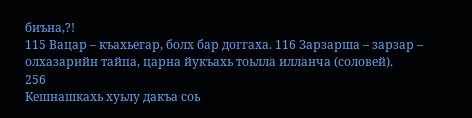биъна,?!
115 Вацар – къахьегар, болх бар доггаха. 116 Зарзарша – зарзар – олхазарийн тайпа, царна йукъахь тоьлла илланча (соловей).
256
Кешнашкахь хуьлу дакъа соь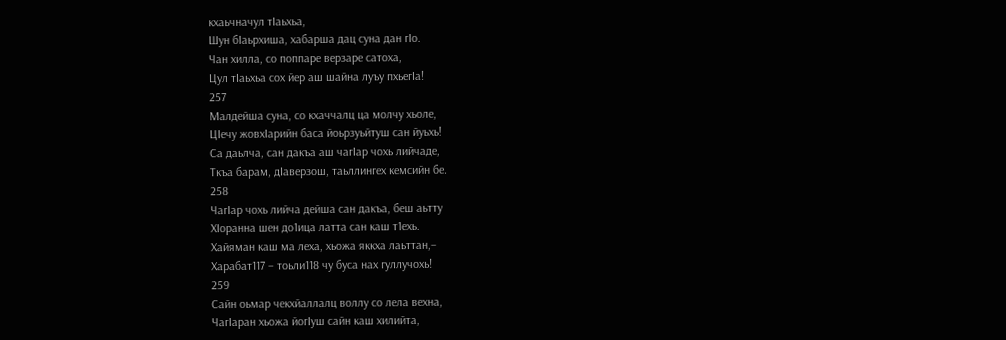кхаьчначул тIаьхьа,
Шун бIаьрхиша, хабарша дац суна дан гIо.
Чан хилла, со поппаре верзаре сатоха,
Цул тIаьхьа сох йер аш шайна луъу пхьегIа!
257
Малдейша суна, со кхаччалц ца молчу хьоле,
ЦIечу жовхIарийн баса йоьрзуьйтуш сан йуьхь!
Са даьлча, сан дакъа аш чагIар чохь лийчаде,
Ткъа барам, дIаверзош, таьллингех кемсийн бе.
258
ЧагIар чохь лийча дейша сан дакъа, беш аьтту
ХIоранна шен до1ица латта сан каш т1ехь.
Хайяман каш ма леха, хьожа яккха лаьттан,–
Харабат117 – тоьли118 чу буса нах гуллучохь!
259
Сайн оьмар чекхйаллалц воллу со лела вехна,
ЧагIаран хьожа йогIуш сайн каш хилийта,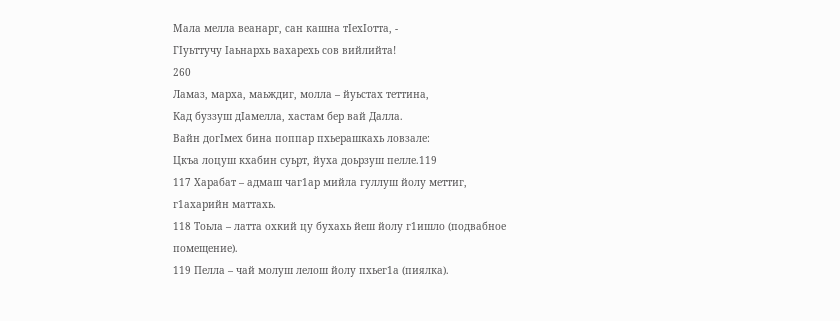Мала мелла веанарг, сан кашна тIехIотта, -
ГIуьттучу Iаьнархь вахарехь сов вийлийта!
260
Ламаз, марха, маьждиг, молла – йуьстах теттина,
Кад буззуш дIамелла, хастам бер вай Далла.
Вайн догIмех бина поппар пхьерашкахь ловзале:
Цкъа лоцуш кхабин суьрт, йуха доьрзуш пелле.119
117 Харабат – адмаш чаг1ар мийла гуллуш йолу меттиг, г1ахарийн маттахь.
118 Тоьла – латта охкий цу бухахь йеш йолу г1ишло (подвабное помещение).
119 Пелла – чай молуш лелош йолу пхьег1а (пиялка).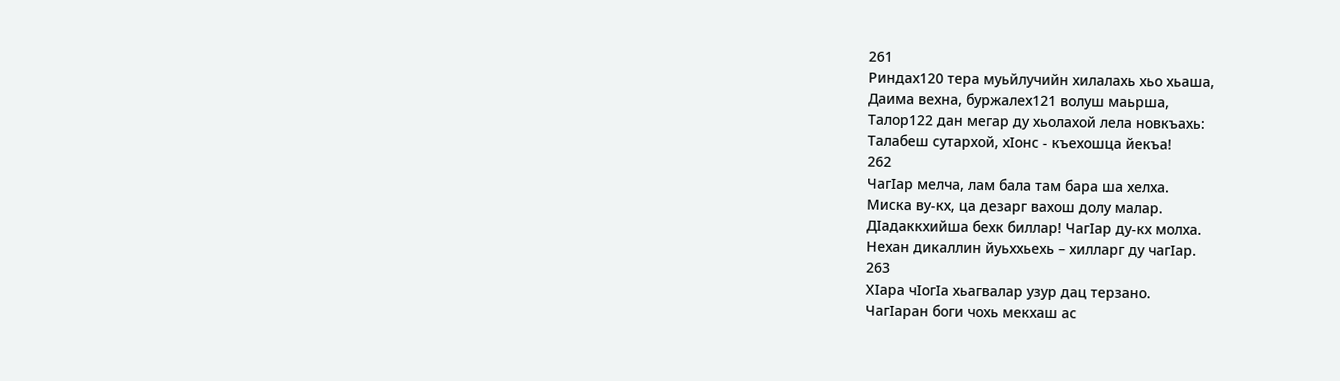261
Риндах120 тера муьйлучийн хилалахь хьо хьаша,
Даима вехна, буржалех121 волуш маьрша,
Талор122 дан мегар ду хьолахой лела новкъахь:
Талабеш сутархой, хIонс - къехошца йекъа!
262
ЧагIар мелча, лам бала там бара ша хелха.
Миска ву-кх, ца дезарг вахош долу малар.
ДIадаккхийша бехк биллар! ЧагIар ду-кх молха.
Нехан дикаллин йуьххьехь – хилларг ду чагIар.
263
ХIара чIогIа хьагвалар узур дац терзано.
ЧагIаран боги чохь мекхаш ас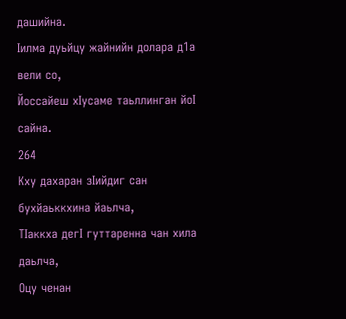дашийна.
Iилма дуьйцу жайнийн долара д1а вели со,
Йоссайеш хIусаме таьллинган йоI сайна.
264
Кху дахаран зIийдиг сан бухйаьккхина йаьлча,
ТIаккха дегI гуттаренна чан хила даьлча,
Оцу ченан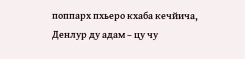поппарх пхьеро кхаба кечйича,
Денлур ду адам – цу чу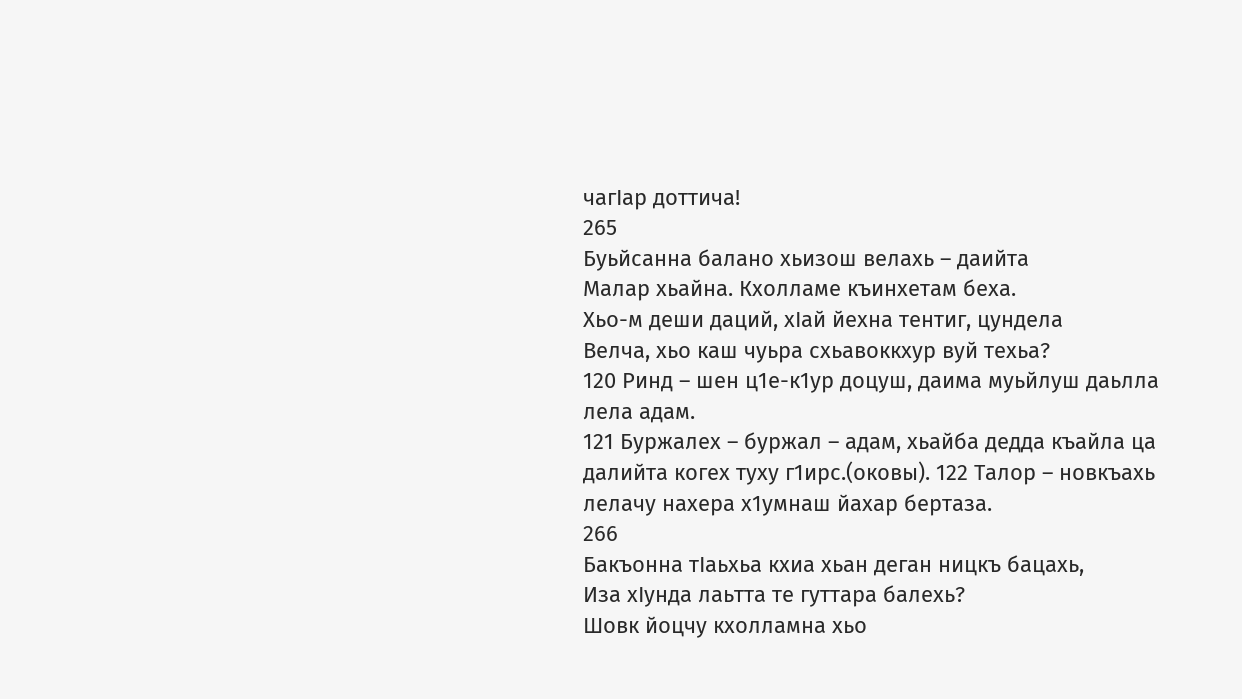чагIар доттича!
265
Буьйсанна балано хьизош велахь – даийта
Малар хьайна. Кхолламе къинхетам беха.
Хьо-м деши даций, хIай йехна тентиг, цундела
Велча, хьо каш чуьра схьавоккхур вуй техьа?
120 Ринд – шен ц1е-к1ур доцуш, даима муьйлуш даьлла лела адам.
121 Буржалех – буржал – адам, хьайба дедда къайла ца далийта когех туху г1ирс.(оковы). 122 Талор – новкъахь лелачу нахера х1умнаш йахар бертаза.
266
Бакъонна тIаьхьа кхиа хьан деган ницкъ бацахь,
Иза хIунда лаьтта те гуттара балехь?
Шовк йоцчу кхолламна хьо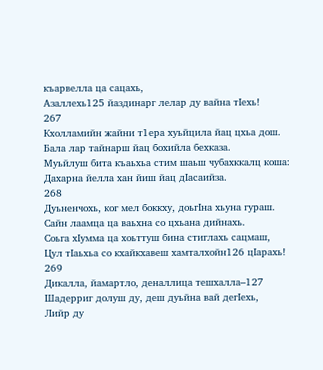къарвелла ца сацахь,
Азаллехь125 йаздинарг лелар ду вайна тIехь!
267
Кхолламийн жайни т1ера хуьйцила йац цхьа дош.
Бала лар тайнарш йац бохийла бехказа.
Муьйлуш бита къаьхьа стим шаьш чубахккалц коша:
Дахарна йелла хан йиш йац дIасаийза.
268
Дуьненчохь, ког мел боккху, доьгIна хьуна гураш.
Сайн лаамца ца ваьхна со цхьана дийнахь.
Соьга хIумма ца хоьттуш бина стиглахь сацмаш,
Цул тIаьхьа со кхайкхавеш хамталхойн126 цIарахь!
269
Дикалла, йамартло, деналлица тешхалла–127
Шадерриг долуш ду, деш дуьйна вай дегIехь,
Лийр ду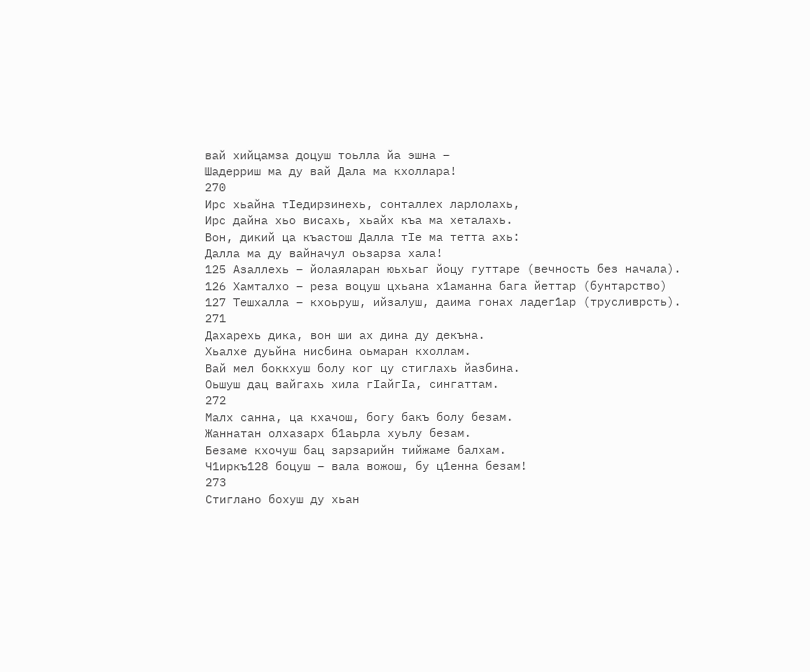вай хийцамза доцуш тоьлла йа эшна –
Шадерриш ма ду вай Дала ма кхоллара!
270
Ирс хьайна тIедирзинехь, сонталлех ларлолахь,
Ирс дайна хьо висахь, хьайх къа ма хеталахь.
Вон, дикий ца къастош Далла тIе ма тетта ахь:
Далла ма ду вайначул оьзарза хала!
125 Азаллехь – йолаяларан юьхьаг йоцу гуттаре (вечность без начала).
126 Хамталхо – реза воцуш цхьана х1аманна бага йеттар (бунтарство)
127 Тешхалла – кхоьруш, ийзалуш, даима гонах ладег1ар (трусливрсть).
271
Дахарехь дика, вон ши ах дина ду декъна.
Хьалхе дуьйна нисбина оьмаран кхоллам.
Вай мел боккхуш болу ког цу стиглахь йазбина.
Оьшуш дац вайгахь хила гIайгIа, сингаттам.
272
Малх санна, ца кхачош, богу бакъ болу безам.
Жаннатан олхазарх б1аьрла хуьлу безам.
Безаме кхочуш бац зарзарийн тийжаме балхам.
Ч1иркъ128 боцуш – вала вожош, бу ц1енна безам!
273
Стиглано бохуш ду хьан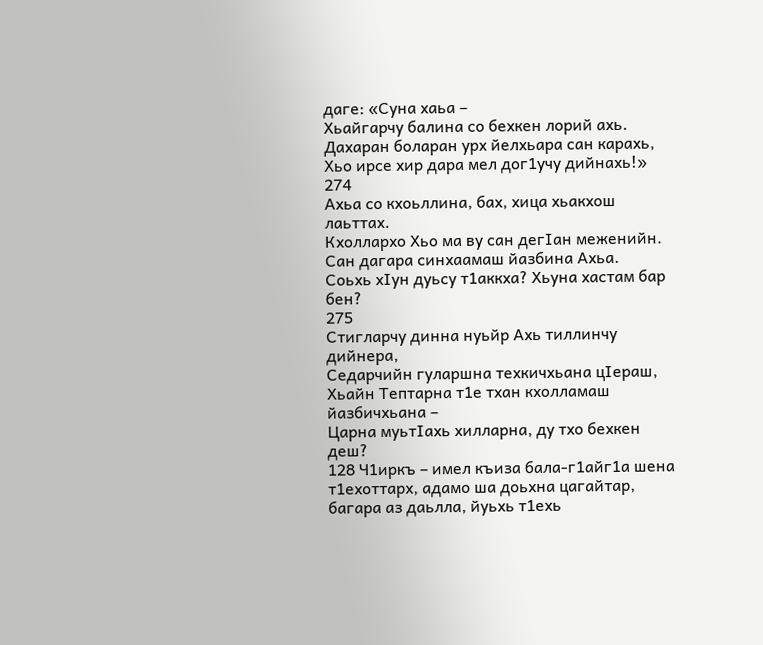даге: «Суна хаьа –
Хьайгарчу балина со бехкен лорий ахь.
Дахаран боларан урх йелхьара сан карахь,
Хьо ирсе хир дара мел дог1учу дийнахь!»
274
Ахьа со кхоьллина, бах, хица хьакхош лаьттах.
Кхоллархо Хьо ма ву сан дегIан меженийн.
Сан дагара синхаамаш йазбина Ахьа.
Соьхь хIун дуьсу т1аккха? Хьуна хастам бар бен?
275
Стигларчу динна нуьйр Ахь тиллинчу дийнера,
Седарчийн гуларшна техкичхьана цIераш,
Хьайн Тептарна т1е тхан кхолламаш йазбичхьана –
Царна муьтIахь хилларна, ду тхо бехкен деш?
128 Ч1иркъ – имел къиза бала-г1айг1а шена т1ехоттарх, адамо ша доьхна цагайтар, багара аз даьлла, йуьхь т1ехь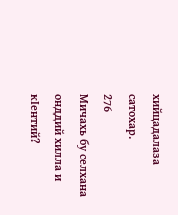хийцадалаза сатохар.
276
Мичахь бу селхана онддий хилла и кIентий?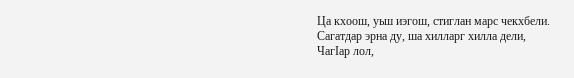Ца кхоош, уьш иэгош, стиглан марс чекхбели.
Сагатдар эрна ду, ша хилларг хилла дели,
ЧагIар лол,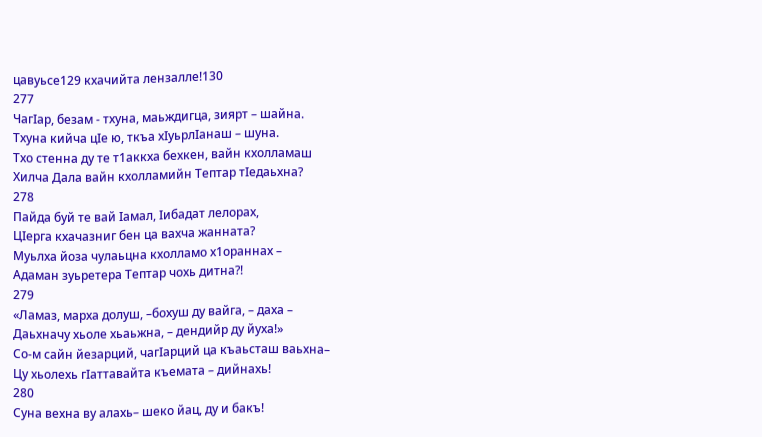цавуьсе129 кхачийта лензалле!130
277
ЧагIар, безам - тхуна, маьждигца, зиярт – шайна.
Тхуна кийча цIе ю, ткъа хIуьрлIанаш – шуна.
Тхо стенна ду те т1аккха бехкен, вайн кхолламаш
Хилча Дала вайн кхолламийн Тептар тIедаьхна?
278
Пайда буй те вай Iамал, Iибадат лелорах,
ЦIерга кхачазниг бен ца вахча жанната?
Муьлха йоза чулаьцна кхолламо х1ораннах –
Адаман зуьретера Тептар чохь дитна?!
279
«Ламаз, марха долуш, –бохуш ду вайга, – даха –
Даьхначу хьоле хьаьжна, – дендийр ду йуха!»
Со-м сайн йезарций, чагIарций ца къаьсташ ваьхна–
Цу хьолехь гIаттавайта къемата – дийнахь!
280
Суна вехна ву алахь– шеко йац, ду и бакъ!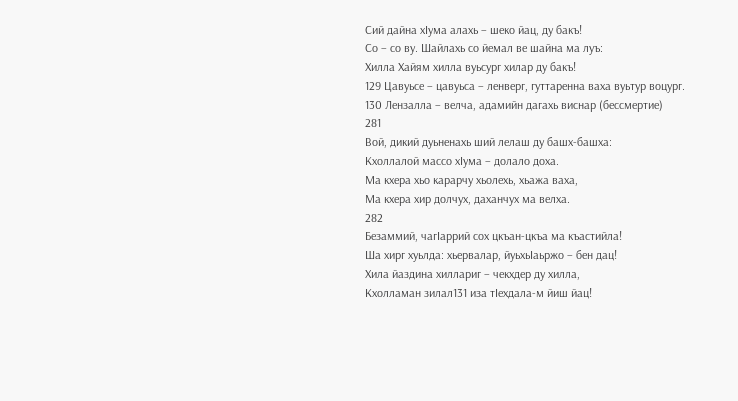Сий дайна хIума алахь – шеко йац, ду бакъ!
Со – со ву. Шайлахь со йемал ве шайна ма луъ:
Хилла Хайям хилла вуьсург хилар ду бакъ!
129 Цавуьсе – цавуьса – ленверг, гуттаренна ваха вуьтур воцург.
130 Лензалла – велча, адамийн дагахь виснар (бессмертие)
281
Вой, дикий дуьненахь ший лелаш ду башх-башха:
Кхоллалой массо хIума – долало доха.
Ма кхера хьо карарчу хьолехь, хьажа ваха,
Ма кхера хир долчух, даханчух ма велха.
282
Безаммий, чагIаррий сох цкъан-цкъа ма къастийла!
Ша хирг хуьлда: хьервалар, йуьхьIаьржо – бен дац!
Хила йаздина хиллариг – чекхдер ду хилла,
Кхолламан зилал131 иза тIехдала-м йиш йац!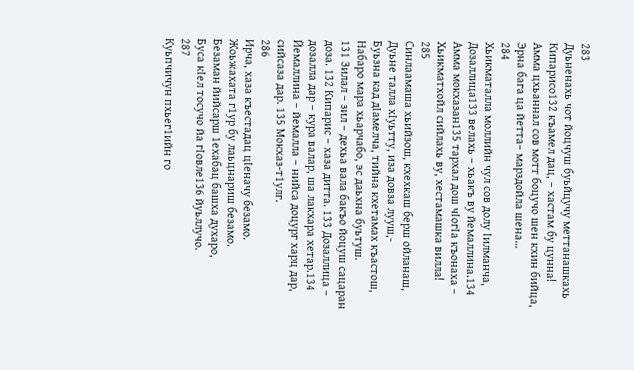283
Дуьненахь чот йоцчуш буьйцучу меттанашкахь
Кипарисо132 къамел дац, – хастам бу цунна!
Амма цхьаннал сов мотт боцучо шен кхин бийца,
Эрна бага ца йетта– марздойла шена…
284
Хьикматалла моллийн чул сов долу Iилманча,
Дозаллица133 велахь – хьакъ ву йемаллина.134
Амма мокхазан135 тархал дош чIогIа къонаха –
Хьикматхойл сийлахь ву, хестамашка вилла!
285
Синлаамаша хьийзош, кхехкаш берш ойланаш,
Дуьне талла хIуьтту, иза довза лууш,-
Буьзна кад дIамелча, тийна кхетамах къастош,
Набаро мара хьарчабо, эс даьхна буьтуш.
131 Зилал – зил – дехьа вала бакъо йоцуш сацаран доза. 132 Кипарис – хаза дитта. 133 Дозаллица – дозалла дар – кура валар, ша лакхара хетар.134 Йемаллина – йемалла – нийса доцург харц дар, сийсаза дар. 135 Мокхаз-т1улг.
286
Ирча, хаза къестадац цIеначу безамо.
Жоьжахата г1ур бу лаьцнариш безамо.
Безаман йийсарш 1ехабац башха духаро,
Буса кIел тосучо йа гIовле136 йуьллучо.
287
Куьпчичун пхьег1ийн го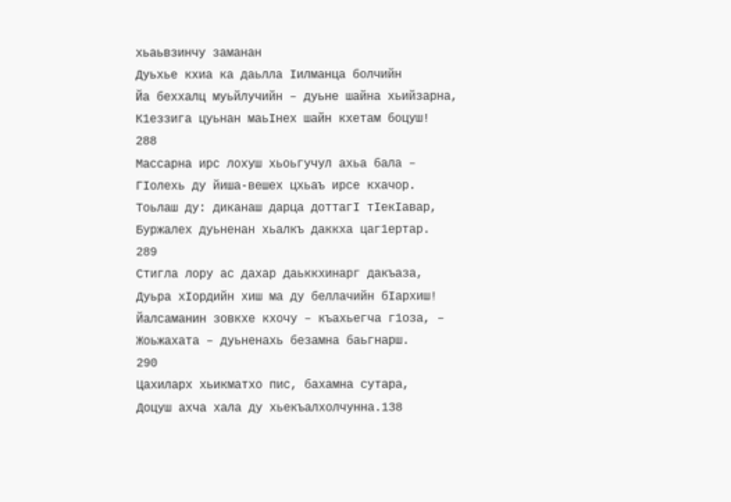хьаьвзинчу заманан
Дуьхье кхиа ка даьлла Iилманца болчийн
Йа беххалц муьйлучийн – дуьне шайна хьийзарна,
К1еззига цуьнан маьIнех шайн кхетам боцуш!
288
Массарна ирс лохуш хьоьгучул ахьа бала –
ГIолехь ду йиша-вешех цхьаъ ирсе кхачор.
Тоьлаш ду: диканаш дарца доттагI тIекIавар,
Буржалех дуьненан хьалкъ даккха цаг1ертар.
289
Стигла лору ас дахар даьккхинарг дакъаза,
Дуьра хIордийн хиш ма ду беллачийн бIархиш!
Йалсаманин зовкхе кхочу – къахьегча г1оза, –
Жоьжахата – дуьненахь безамна баьгнарш.
290
Цахиларх хьикматхо пис, бахамна сутара,
Доцуш ахча хала ду хьекъалхолчунна.138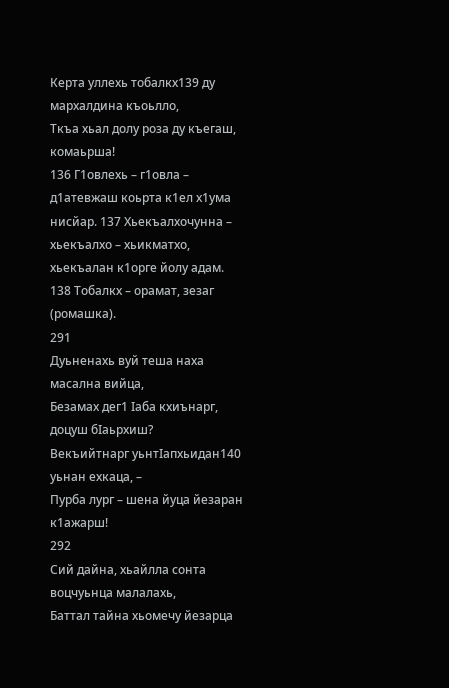Керта уллехь тобалкх139 ду мархалдина къоьлло,
Ткъа хьал долу роза ду къегаш, комаьрша!
136 Г1овлехь – г1овла – д1атевжаш коьрта к1ел х1ума нисйар. 137 Хьекъалхочунна – хьекъалхо – хьикматхо, хьекъалан к1орге йолу адам. 138 Тобалкх – орамат, зезаг (ромашка).
291
Дуьненахь вуй теша наха масална вийца,
Безамах дег1 Iаба кхиънарг, доцуш бIаьрхиш?
Векъийтнарг уьнтIапхьидан140 уьнан ехкаца, –
Пурба лург – шена йуца йезаран к1ажарш!
292
Сий дайна, хьайлла сонта воцчуьнца малалахь,
Баттал тайна хьомечу йезарца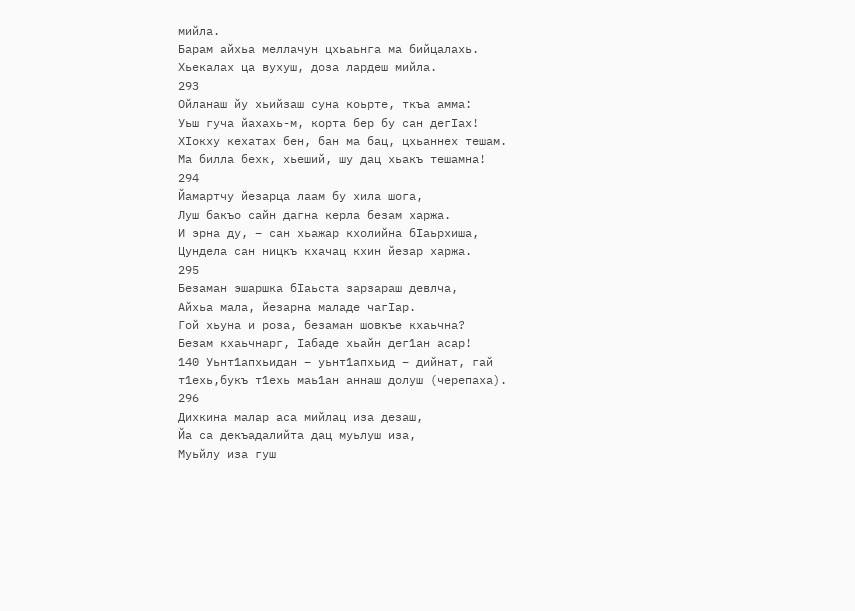мийла.
Барам айхьа меллачун цхьаьнга ма бийцалахь.
Хьекалах ца вухуш, доза лардеш мийла.
293
Ойланаш йу хьийзаш суна коьрте, ткъа амма:
Уьш гуча йахахь-м, корта бер бу сан дегIах!
ХIокху кехатах бен, бан ма бац, цхьаннех тешам.
Ма билла бехк, хьеший, шу дац хьакъ тешамна!
294
Йамартчу йезарца лаам бу хила шога,
Луш бакъо сайн дагна керла безам харжа.
И эрна ду, – сан хьажар кхолийна бIаьрхиша,
Цундела сан ницкъ кхачац кхин йезар харжа.
295
Безаман эшаршка бIаьста зарзараш девлча,
Айхьа мала, йезарна маладе чагIар.
Гой хьуна и роза, безаман шовкъе кхаьчна?
Безам кхаьчнарг, Iабаде хьайн дег1ан асар!
140 Уьнт1апхьидан – уьнт1апхьид – дийнат, гай т1ехь,букъ т1ехь маь1ан аннаш долуш (черепаха).
296
Дихкина малар аса мийлац иза дезаш,
Йа са декъадалийта дац муьлуш иза,
Муьйлу иза гуш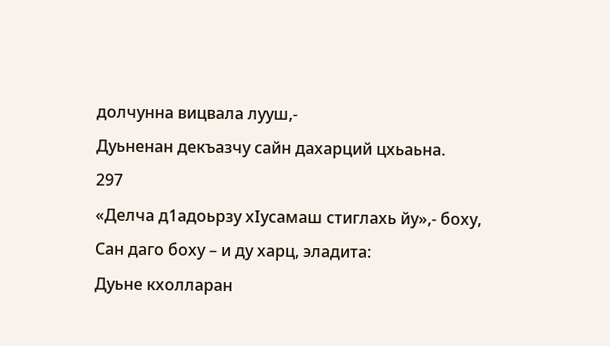долчунна вицвала лууш,-
Дуьненан декъазчу сайн дахарций цхьаьна.
297
«Делча д1адоьрзу хIусамаш стиглахь йу»,- боху,
Сан даго боху – и ду харц, эладита:
Дуьне кхолларан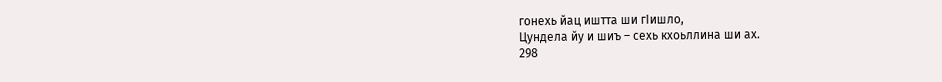гонехь йац иштта ши гIишло,
Цундела йу и шиъ – сехь кхоьллина ши ах.
298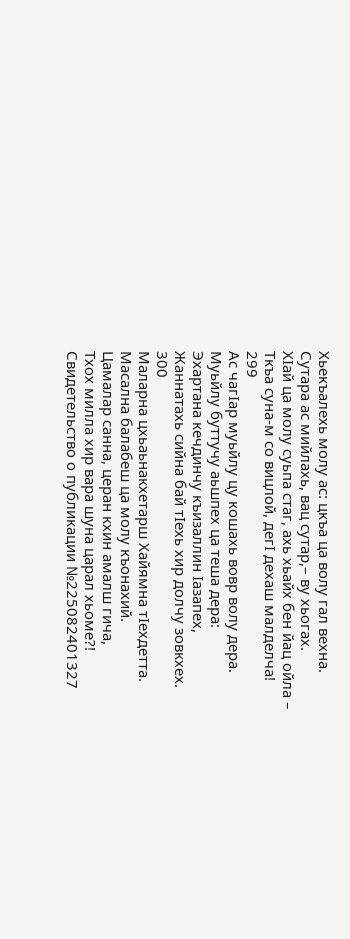Хьекъалехь молу ас: цкъа ца волу гал вехна.
Сутара ас мийлахь, вац сутар,– ву хьогах.
ХIай ца молу суьпа стаг, ахь хьайх бен йац ойла –
Ткъа суна-м со вицлой, дегI дехаш малделча!
299
Ас чагIар муьйлу цу кошахь вовр волу дера.
Муьйлу буттучу аьшпех ца теша дера:
Эхартана кечдинчу къизаллин Iазапех,
Жаннатахь сийна бай тIехь хир долчу зовкхех.
300
Маларна цхьаьнакхетарш Хайямна тIехдетта.
Масална балабеш ца молу къонахий.
Цамалар санна, церан кхин амалш гича,
Тхох милла хир вара шуна царал хьоме?!
Свидетельство о публикации №225082401327